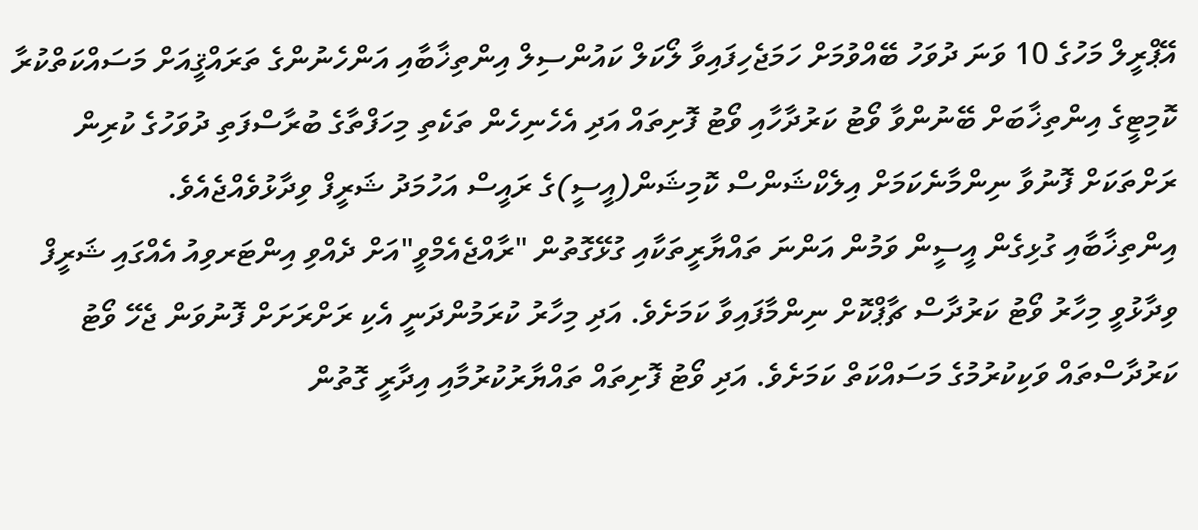އޭޕްރީލް މަހުގެ 10 ވަނަ ދުވަހު ބޭއްވުމަށް ހަމަޖެހިފައިވާ ލޯކަލް ކައުންސިލް އިންތިޚާބާއި އަންހެނުންގެ ތަރައްޤީއަށް މަސައްކަތްކުރާ ކޮމިޓީގެ އިންތިޚާބަށް ބޭނުންވާ ވޯޓު ކަރުދާހާއި ވޯޓު ފޮށިތައް އަދި އެހެނިހެން ތަކެތި މިހަފްތާގެ ބުރާސްފަތި ދުވަހުގެ ކުރިން ރަށްތަކަށް ފޮނުވާ ނިންމާނެކަމަށް އިލެކްޝަންސް ކޮމިޝަން(އީސީ)ގެ ރައީސް އަހުމަދު ޝަރީފް ވިދާޅުވެއްޖެއެވެ.
އިންތިޚާބާއި ގުޅިގެން އީސީން ވަމުން އަންނަ ތައްޔާރީތަކާއި ގުޅޭގޮތުން "ރާއްޖެއެމްވީ"އަށް ދެއްވި އިންޓަރވިއު އެއްގައި ޝަރީފް ވިދާޅުވީ މިހާރު ވޯޓު ކަރުދާސް ޗާޕްކޮށް ނިންމާފައިވާ ކަމަށެވެ. އަދި މިހާރު ކުރަމުންދަނީ އެކި ރަށްރަށަށް ފޮނުވަން ޖެހޭ ވޯޓު ކަރުދާސްތައް ވަކިކުރުމުގެ މަސައްކަތް ކަމަށެވެ. އަދި ވޯޓު ފޮށިތައް ތައްޔާރުކުރުމާއި އިދާރީ ގޮތުން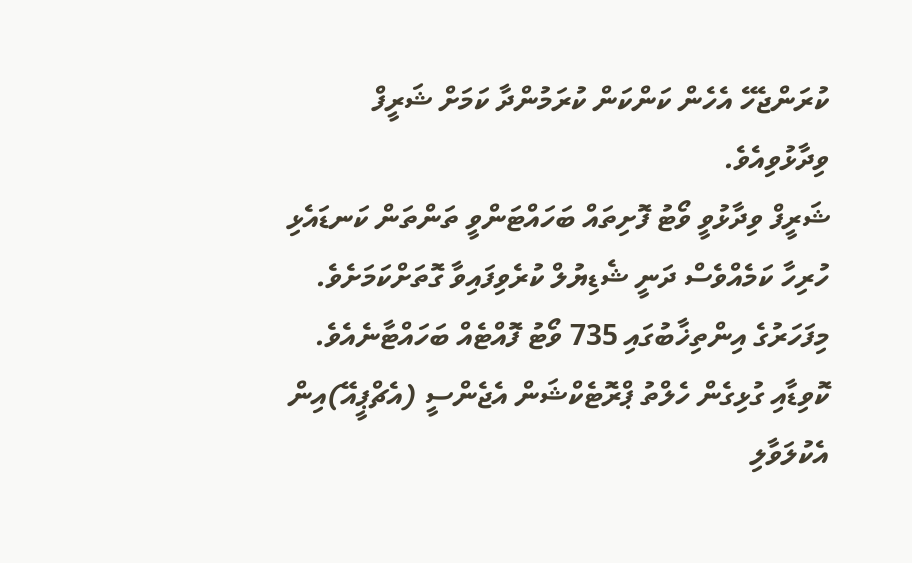ކުރަންޖެހޭ އެހެން ކަންކަން ކުރަމުންދާ ކަމަށް ޝަރީފް ވިދާޅުވިއެވެ.
ޝަރީފް ވިދާޅުވީ ވޯޓު ފޮށިތައް ބަހައްޓަންވީ ތަންތަން ކަނޑައެޅި ހުރިހާ ކަމެއްވެސް ދަނީ ޝެޑިޔުލް ކުރެވިފައިވާ ގޮތަށްކަމަށެވެ.
މިފަހަރުގެ އިންތިޚާބުގައި 735 ވޯޓު ފޮއްޓެއް ބަހައްޓާނެއެވެ. ކޮވިޑާއި ގުޅިގެން ހެލްތު ޕްރޮޓެކްޝަން އެޖެންސީ (އެޗްޕީއޭ)އިން އެކުލަވާލި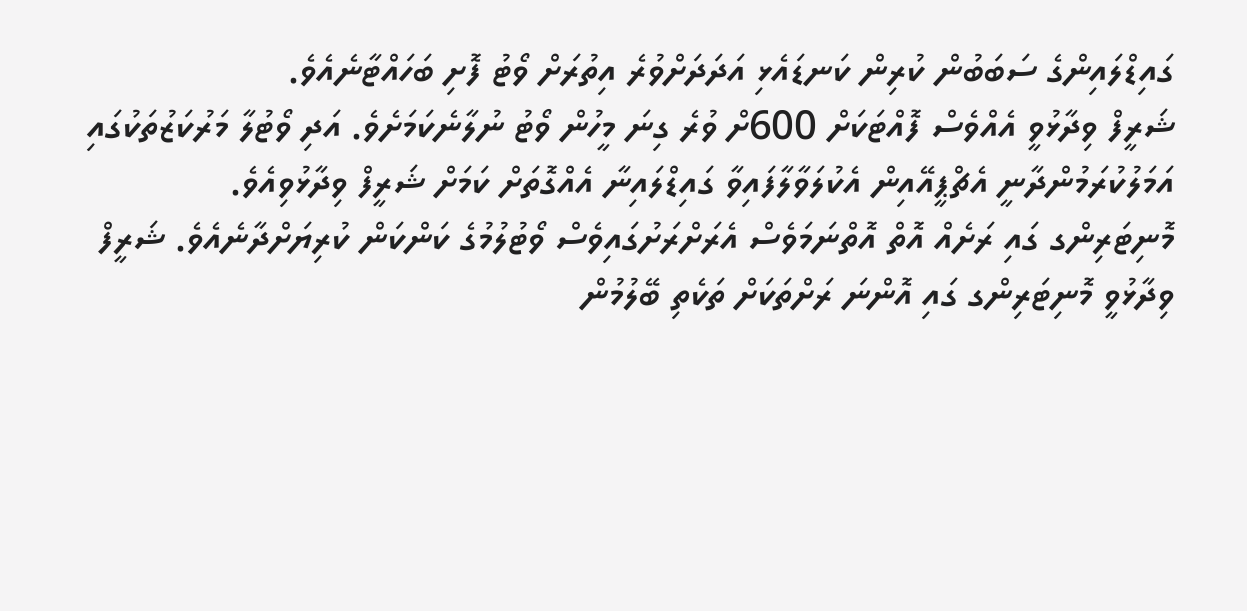ގައިޑްލައިންގެ ސަބަބުން ކުރިން ކަނޑައެޅި އަދަދަށްވުރެ އިތުރަށް ވޯޓު ފޮށި ބަހައްޓާނެއެވެ.
ޝަރީފް ވިދާޅުވީ އެއްވެސް ފޮއްޓަކަށް 600ށް ވުރެ ގިނަ މީހުން ވޯޓު ނުލާނެކަމަށެވެ. އަދި ވޯޓުލާ މަރުކަޒުތަކުގައި އަމަލުކުރަމުންދާނީ އެޗްޕީއޭއިން އެކުލަވާލާފައިވާ ގައިޑްލައިނާ އެއްގޮތަށް ކަމަށް ޝަރީފް ވިދާޅުވިއެވެ.
މޮނިޓަރިންގ ގައި ރަށެއް އޮތް އޮތްނަމަވެސް އެރަށްރަށުގައިވެސް ވޯޓުލުމުގެ ކަންކަން ކުރިޔަށްދާނެއެވެ. ޝަރީފް ވިދާޅުވީ މޮނިޓަރިންގ ގައި އޮންނަ ރަށްތަކަށް ތަކެތި ބޭލުމުން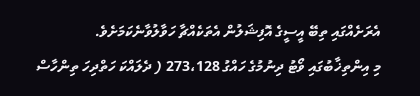އެރަށެއްގައި ތިބޭ އީސީގެ އޮފިޝަލުން އެތަކެއްޗާ ހަވާލުވާނެކަމަށެވެ.
މި އިންތިޚާބުގައި ވޯޓު ދިނުމުގެ ހައްގު 273،128 ( ދެލައްކަ ހަތްދިހަ ތިންހާސް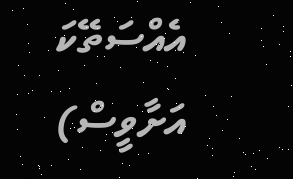އެއްސަތޭކަ އަށާވީސް)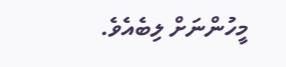މީހުންނަށް ލިބެއެވެ.